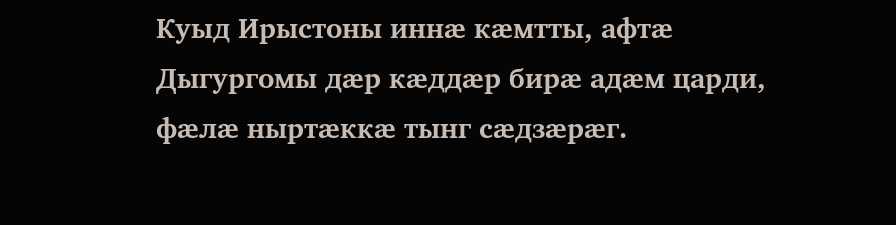Куыд Ирыстоны иннӕ кӕмтты, афтӕ Дыгургомы дӕр кӕддӕр бирӕ адӕм царди, фӕлӕ ныртӕккӕ тынг сӕдзӕрӕг.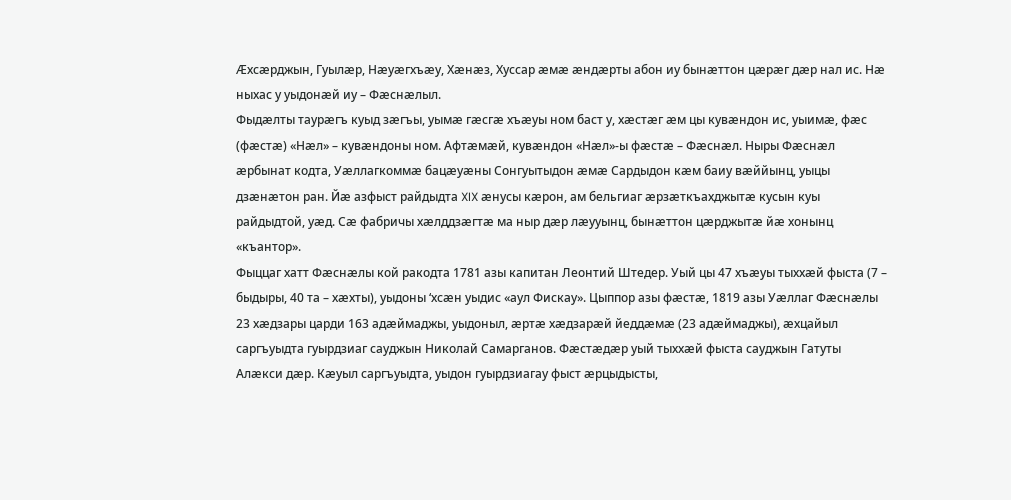Æхсӕрджын, Гуылӕр, Нӕуӕгхъӕу, Хӕнӕз, Хуссар ӕмӕ ӕндӕрты абон иу бынӕттон цӕрӕг дӕр нал ис. Нӕ ныхас у уыдонӕй иу – Фӕснӕлыл.
Фыдӕлты таурӕгъ куыд зӕгъы, уымӕ гӕсгӕ хъӕуы ном баст у, хӕстӕг ӕм цы кувӕндон ис, уыимӕ, фӕс (фӕстӕ) «Нӕл» – кувӕндоны ном. Афтӕмӕй, кувӕндон «Нӕл»-ы фӕстӕ – Фӕснӕл. Ныры Фӕснӕл ӕрбынат кодта, Уӕллагкоммӕ бацӕуӕны Сонгуытыдон ӕмӕ Сардыдон кӕм баиу вӕййынц, уыцы дзӕнӕтон ран. Йӕ азфыст райдыдта XIX ӕнусы кӕрон, ам бельгиаг ӕрзӕткъахджытӕ кусын куы райдыдтой, уӕд. Сӕ фабричы хӕлддзӕгтӕ ма ныр дӕр лӕууынц, бынӕттон цӕрджытӕ йӕ хонынц «къантор».
Фыццаг хатт Фӕснӕлы кой ракодта 1781 азы капитан Леонтий Штедер. Уый цы 47 хъӕуы тыххӕй фыста (7 – быдыры, 40 та – хӕхты), уыдоны ‘хсӕн уыдис «аул Фискау». Цыппор азы фӕстӕ, 1819 азы Уӕллаг Фӕснӕлы 23 хӕдзары царди 163 адӕймаджы, уыдоныл, ӕртӕ хӕдзарӕй йеддӕмӕ (23 адӕймаджы), ӕхцайыл саргъуыдта гуырдзиаг сауджын Николай Самарганов. Фӕстӕдӕр уый тыххӕй фыста сауджын Гатуты Алӕкси дӕр. Кӕуыл саргъуыдта, уыдон гуырдзиагау фыст ӕрцыдысты,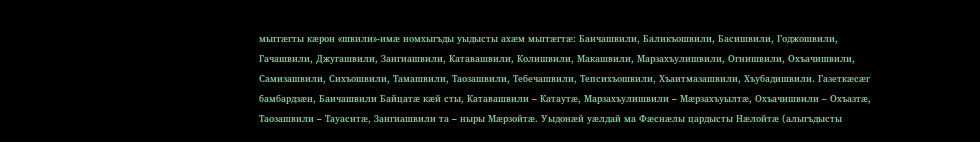мыггӕгты кӕрон «швили»-имӕ номхыгъды уыдысты ахӕм мыггӕгтӕ: Баичашвили, Баликъошвили, Басишвили, Годжошвили, Гачашвили, Джугашвили, Зангиашвили, Катавашвили, Колишвили, Макашвили, Марзахъулишвили, Огнишвили, Охъачишвили, Самизашвили, Сихъошвили, Тамашвили, Таозашвили, Тебечашвили, Тепсихъошвили, Хъаитмазашвили, Хъубадишвили. Газеткӕсӕг бамбардзӕн, Баичашвили Байцатӕ кӕй сты, Катавашвили – Катаутӕ, Марзахъулишвили – Мӕрзахъуылтӕ, Охъачишвили – Охъазтӕ, Таозашвили – Тауаситӕ, Зангиашвили та – ныры Мӕрзойтӕ. Уыдонӕй уӕлдай ма Фӕснӕлы цардысты Нӕлойтӕ (алыгъдысты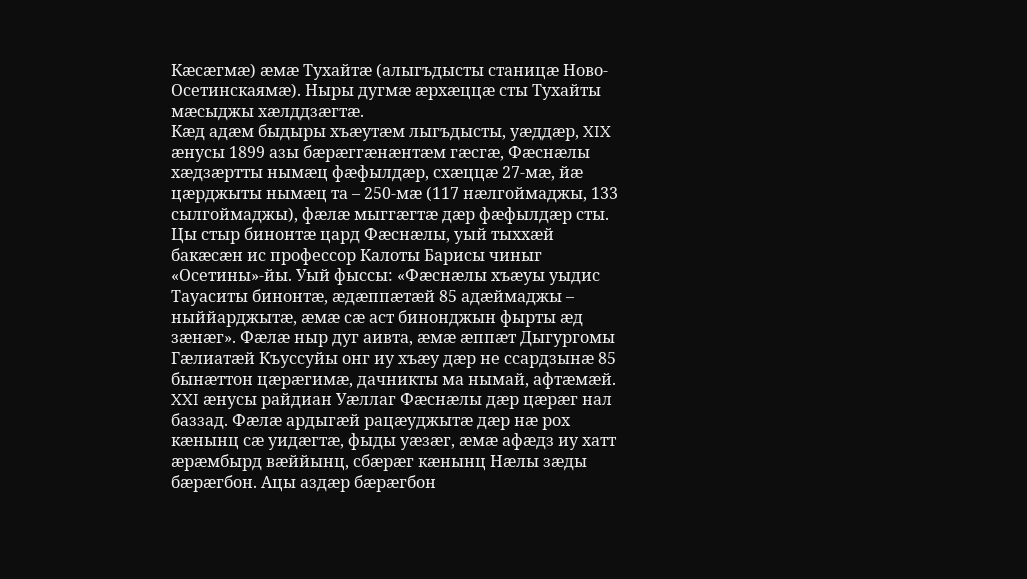Кӕсӕгмӕ) ӕмӕ Тухайтӕ (алыгъдысты станицӕ Ново-Осетинскаямӕ). Ныры дугмӕ ӕрхӕццӕ сты Тухайты мӕсыджы хӕлддзӕгтӕ.
Кӕд адӕм быдыры хъӕутӕм лыгъдысты, уӕддӕр, XIX ӕнусы 1899 азы бӕрӕггӕнӕнтӕм гӕсгӕ, Фӕснӕлы хӕдзӕртты нымӕц фӕфылдӕр, схӕццӕ 27-мӕ, йӕ цӕрджыты нымӕц та – 250-мӕ (117 нӕлгоймаджы, 133 сылгоймаджы), фӕлӕ мыггӕгтӕ дӕр фӕфылдӕр сты. Цы стыр бинонтӕ цард Фӕснӕлы, уый тыххӕй бакӕсӕн ис профессор Калоты Барисы чиныг «Осетины»-йы. Уый фыссы: «Фӕснӕлы хъӕуы уыдис Тауаситы бинонтӕ, ӕдӕппӕтӕй 85 адӕймаджы – ныййарджытӕ, ӕмӕ сӕ аст бинонджын фырты ӕд зӕнӕг». Фӕлӕ ныр дуг аивта, ӕмӕ ӕппӕт Дыгургомы Гӕлиатӕй Къуссуйы онг иу хъӕу дӕр не ссардзынӕ 85 бынӕттон цӕрӕгимӕ, дачникты ма нымай, афтӕмӕй. XXI ӕнусы райдиан Уӕллаг Фӕснӕлы дӕр цӕрӕг нал баззад. Фӕлӕ ардыгӕй рацӕуджытӕ дӕр нӕ рох кӕнынц сӕ уидӕгтӕ, фыды уӕзӕг, ӕмӕ афӕдз иу хатт ӕрӕмбырд вӕййынц, сбӕрӕг кӕнынц Нӕлы зӕды бӕрӕгбон. Ацы аздӕр бӕрӕгбон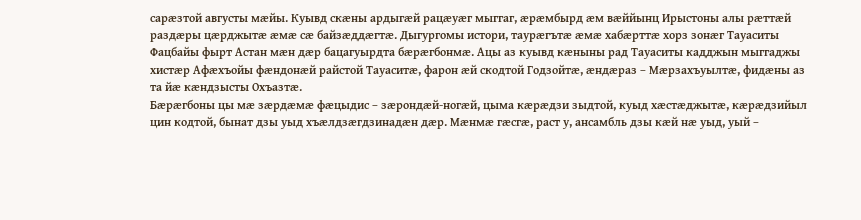сарӕзтой августы мӕйы. Куывд скӕны ардыгӕй рацӕуӕг мыггаг, ӕрӕмбырд ӕм вӕййынц Ирыстоны алы рӕттӕй раздӕры цӕрджытӕ ӕмӕ сӕ байзӕддӕгтӕ. Дыгургомы истори, таурӕгътӕ ӕмӕ хабӕрттӕ хорз зонӕг Тауаситы Фацбайы фырт Астан мӕн дӕр бацагуырдта бӕрӕгбонмӕ. Ацы аз куывд кӕныны рад Тауаситы кадджын мыггаджы хистӕр Афӕхъойы фӕндонӕй райстой Тауаситӕ, фарон ӕй скодтой Годзойтӕ, ӕндӕраз – Мӕрзахъуылтӕ, фидӕны аз та йӕ кӕндзысты Охъазтӕ.
Бӕрӕгбоны цы мӕ зӕрдӕмӕ фӕцыдис – зӕрондӕй-ногӕй, цыма кӕрӕдзи зыдтой, куыд хӕстӕджытӕ, кӕрӕдзийыл цин кодтой, бынат дзы уыд хъӕлдзӕгдзинадӕн дӕр. Мӕнмӕ гӕсгӕ, раст у, ансамбль дзы кӕй нӕ уыд, уый –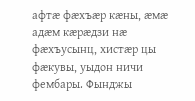афтӕ фӕхъӕр кӕны, ӕмӕ адӕм кӕрӕдзи нӕ фӕхъусынц, хистӕр цы фӕкувы, уыдон ничи фембары. Фынджы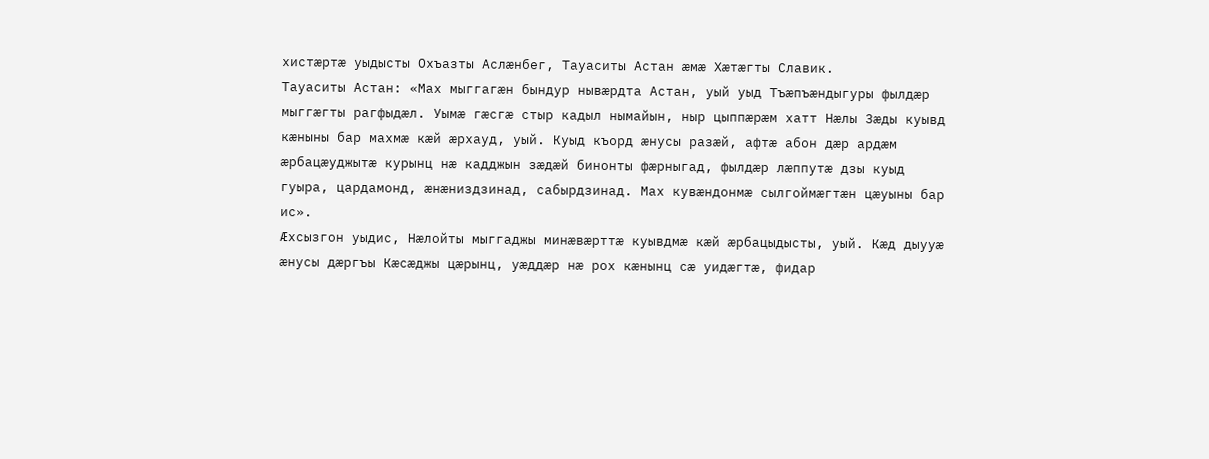хистӕртӕ уыдысты Охъазты Аслӕнбег, Тауаситы Астан ӕмӕ Хӕтӕгты Славик.
Тауаситы Астан: «Мах мыггагӕн бындур нывӕрдта Астан, уый уыд Тъӕпъӕндыгуры фылдӕр мыггӕгты рагфыдӕл. Уымӕ гӕсгӕ стыр кадыл нымайын, ныр цыппӕрӕм хатт Нӕлы Зӕды куывд кӕныны бар махмӕ кӕй ӕрхауд, уый. Куыд къорд ӕнусы разӕй, афтӕ абон дӕр ардӕм ӕрбацӕуджытӕ курынц нӕ кадджын зӕдӕй бинонты фӕрныгад, фылдӕр лӕппутӕ дзы куыд гуыра, цардамонд, ӕнӕниздзинад, сабырдзинад. Мах кувӕндонмӕ сылгоймӕгтӕн цӕуыны бар ис».
Æхсызгон уыдис, Нӕлойты мыггаджы минӕвӕрттӕ куывдмӕ кӕй ӕрбацыдысты, уый. Кӕд дыууӕ ӕнусы дӕргъы Кӕсӕджы цӕрынц, уӕддӕр нӕ рох кӕнынц сӕ уидӕгтӕ, фидар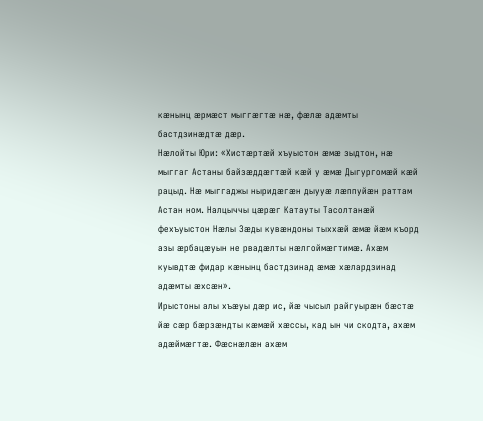кӕнынц ӕрмӕст мыггӕгтӕ нӕ, фӕлӕ адӕмты бастдзинӕдтӕ дӕр.
Нӕлойты Юри: «Хистӕртӕй хъуыстон ӕмӕ зыдтон, нӕ мыггаг Астаны байзӕддӕгтӕй кӕй у ӕмӕ Дыгургомӕй кӕй рацыд. Нӕ мыггаджы ныридӕгӕн дыууӕ лӕппуйӕн раттам Астан ном. Налцыччы цӕрӕг Катауты Тасолтанӕй фехъуыстон Нӕлы Зӕды кувӕндоны тыххӕй ӕмӕ йӕм къорд азы ӕрбацӕуын не рвадӕлты нӕлгоймӕгтимӕ. Ахӕм куывдтӕ фидар кӕнынц бастдзинад ӕмӕ хӕлардзинад адӕмты ӕхсӕн».
Ирыстоны алы хъӕуы дӕр ис, йӕ чысыл райгуырӕн бӕстӕ йӕ сӕр бӕрзӕндты кӕмӕй хӕссы, кад ын чи скодта, ахӕм адӕймӕгтӕ. Фӕснӕлӕн ахӕм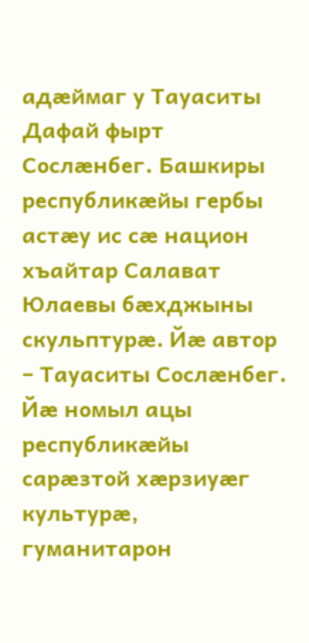адӕймаг у Тауаситы Дафай фырт Сослӕнбег. Башкиры республикӕйы гербы астӕу ис сӕ национ хъайтар Салават Юлаевы бӕхджыны скульптурӕ. Йӕ автор – Тауаситы Сослӕнбег. Йӕ номыл ацы республикӕйы сарӕзтой хӕрзиуӕг культурӕ, гуманитарон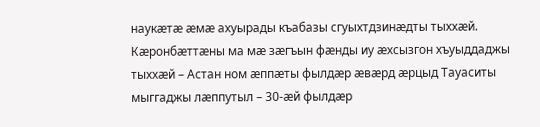наукӕтӕ ӕмӕ ахуырады къабазы сгуыхтдзинӕдты тыххӕй.
Кӕронбӕттӕны ма мӕ зӕгъын фӕнды иу ӕхсызгон хъуыддаджы тыххӕй – Астан ном ӕппӕты фылдӕр ӕвӕрд ӕрцыд Тауаситы мыггаджы лӕппутыл – 30-ӕй фылдӕр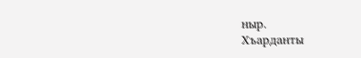ныр.
Хъарданты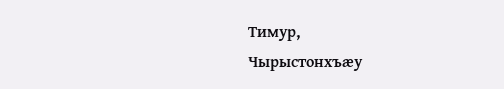Тимур,
Чырыстонхъӕу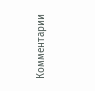Комментарии